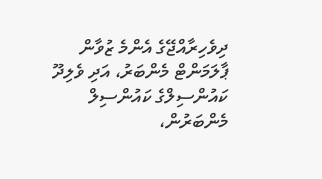ދިވެހިރާއްޖޭގެ އެންމެ ޒުވާން ޕާލަމަންޓް މެންބަރު، އަދި ވެލިދޫ ކައުންސިލްގެ ކައުންސިލް މެންބަރުން،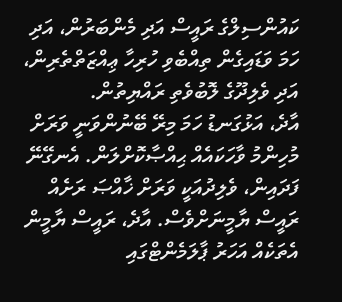ކައުންސިލްގެ ރައީސް އަދި މެންބަރުން، އަދި ހަމަ ވަޑައިގެން ތިއްބެވި ހުރިހާ ޢިއްޒަތްތެރިން، އަދި ވެލިދޫގެ ލޮބުވެތި ރައްޔިތުން.
އާދެ، އަޅުގަނޑު ހަމަ މިރޭ ބޭނުންވަނީ ވަރަށް މުހިންމު ވާހަކައެއް ޙިއްޞާކޮށްލަން. އެނގޭނޭ ފަދައިން، ވެލިދުއަކީ ވަރަށް ޚާއްޞަ ރަށެއް ރައީސް ޔާމީނަށްވެސް. އާދެ، ރައީސް ޔާމީން އެތަކެއް އަހަރު ޕާލަމެންޓްގައި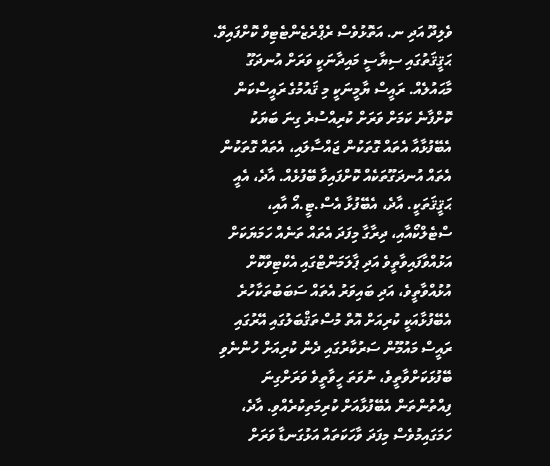ވެލިދޫ އަދި ނ. އަތޮޅުވެސް ރެޕްރެޒެންޓެޓިވް ކޮށްފައިވޭ. ޙަޤީޤަތުގައި ސިޔާސީ މައިދާނަކީ ވަރަށް އުނދަގޫ މާޙައުލެއް. ރައީސް ޔާމީނަކީ މި ޤައުމުގެ ރައީސްކަން ކޮށްފާނެ ކަމަށް ވަރަށް ކުރިއްސުރެ ގިނަ ބަޔަކު އެބޭފުޅާއާ އެތައް ގޮތަކުން ޖައްސާލައި، އެތައް ގޮތަކުން އެތައް އުނދަގޫތަކެއް ކޮށްފައިވާ ބޭފުޅެއް. އާދެ، އެއީ ޙަޤީޤަތަކީ. އާދެ، އެބޭފުޅާ އެސް.ޓީ.އޯ އާއި، ސްޓެލްކޯއާއި، ދިރާގާ މިފަދަ އެތައް ތަނެއް ހަމަޔަކަށް އަޅުއްވާފައިވާތީވެ އަދި ޕާލަމަންޓްގައި އެކްޓިވްކޮށް އުޅުއްވާތީވެ، އަދި ބައިވަރު އެތައް ސަބަބުތަކާހުރެ އެބޭފުޅާއަކީ ކުރިއަށް އޮތް މުސްތަޤްބަލުގައި އޭރުގައި ރައީސް މައުމޫން ސަރުކާރުގައި ދެން ކުރިއަށް ހުންނެވި ބޭފުޅަކަށްވާތީވެ، ނުވަތަ ހީވާތީވެ ވަރަށްގިނަ ފިއްތުންތަން އެބޭފުޅާއަށް ކުރިމަތިކުރެއްވި. އާދެ، ހަމަގައިމުވެސް މިފަދަ ވާހަކަތައް އަޅުގަނޑާ ވަރަށް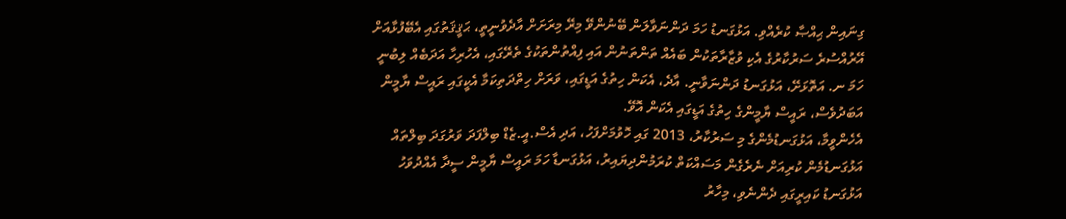ގިނައިން ޙިއްޞާ ކުރެއްވި. އަޅުގަނޑު ހަމަ ދަންނަވާލަން ބޭނުންވޭ މިރޭ މިރަށަށް އާދެވުނީތީ، ޙަޤީޤަތުގައި އެބޭފުޅާއަށް އޭރުއްސުރެ ސަރުކާރުގެ އެކި ވުޒާރާތަކުން ބައެއް ތަންތަނުން އައި ފިއްތުންތަކުގެ ތެރޭގައި، އެހުރިހާ އަދަބެއް ލިބުނީ ހަމަ ނ. އަތޮޅަށޭ، އަޅުގަނޑު ދަންނަވާނީ. އާދެ، އެކަން ހިތުގެ އަޑީގައި، ވަރަށް ހިތްދަތިކަމާ އެކީގައި ރައީސް ޔާމީން އަބަދުވެސް، ރައީސް ޔާމީންގެ ހިތުގެ އަޑީގައި އެކަން އޮވޭ.
އެހެންވީމާ، އަޅުގަނޑުމެންގެ މި ސަރުކާރު، 2013 ގައި ހޮވުމަށްފަހު، އަދި އެސް.އީ.ޒެޑް ބިލްފަދަ ވަރުގަދަ ބިލްތައް އަޅުގަނޑުމެން ކުރިއަށް ނެރެގެން މަސައްކަތް ކުރަމުންދިޔައިރު، އަޅުގަނޑާ ހަމަ ރައީސް ޔާމީން ސީދާ އެއްދުވަހު އަޅުގަނޑު ކައިރީގައި ދެންނެވި، މިހާރު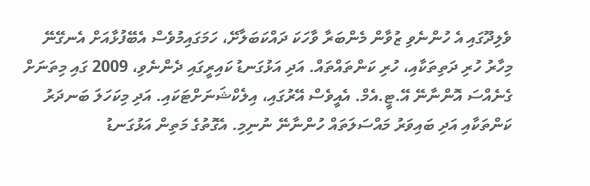ވެލިދޫގައި އެ ހުންނެވި ޒުވާން މެންބަރާ ވާހަކަ ދައްކަބަލާށޭ، ހަމަގައިމުވެސް އެބޭފުޅާއަށް އެނގޭނޭ މިހާރު ހުރި ދަތިތަކާއި، ހުރި ކަންތައްތައް. އަދި އަޅުގަނޑު ކައިރީގައި ދެންނެވި، 2009 ގައި މިތަނަށް ގެނެއްސަ އޮންނާނޭ އޭ.ޓީ.އެމް. އެއީވެސް އޭރުގައި، އިލެކްޝަނަށްޓަކައި. އަދި މިކަހަލަ ބަނދަރު ކަންތަކާއި އަދި ބައިވަރު މައްސަލަތައް ހުންނާނޭ ނުނިމި. އެގޮތުގެ މަތިން އަޅުގަނޑު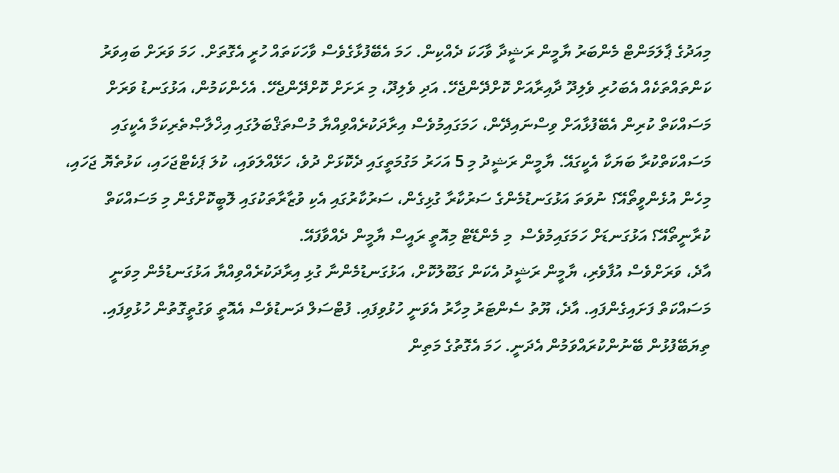މިއަދުގެ ޕާލަމަންޓް މެންބަރު ޔާމީން ރަޝީދާ ވާހަކަ ދެއްކިން. ހަމަ އެބޭފުޅާގެވެސް ވާހަކަތައް ހުރީ އެގޮތަށް. ހަމަ ވަރަށް ބައިވަރު ކަންތައްތަކެއް އެބަހުރި ވެލިދޫ ދާއިރާއަށް ކޮށްދޭންޖެހޭ. އަދި ވެލިދޫ، މި ރަށަށް ކޮށްދޭންޖެހޭ. އެހެންކަމުން، އަޅުގަނޑު ވަރަށް މަސައްކަތް ކުރިން އެބޭފުޅާއަށް ވިސްނައިދޭން، ހަމަގައިމުވެސް އިރާދަކުރެއްވިއްޔާ މުސްތަޤްބަލުގައި އިޚްލާޞްތެރިކަމާ އެކީގައި މަސައްކަތްކުރާ ބަޔަކާ އެކީގައޭ. ޔާމީން ރަޝީދު މި 5 އަހަރު މަގުމަތީގައި ދެކޮޅަށް ދުވެ، ހަޅޭއްލަވައި، ކުލަ ޕަކެޓްޖަހައި، ކަޅުތެޔޮ ޖަހައި، މިހެން އުޅެންވީތޯއޭ؟ ނުވަތަ އަޅުގަނޑުމެންގެ ސަރުކާރާ ގުޅިގެން، ސަރުކާރުގައި އެކި ވުޒާރާތަކުގައި ލޮބީކޮށްގެން މި މަސައްކަތް ކުރާނީތޯއޭ؟ އަޅުގަނޑަށް ހަމަގައިމުވެސް  މި މެންޑޭޓް މިއޮތީ ރައީސް ޔާމީން ދެއްވާފައޭ.
އާދެ، ވަރަށްވެސް އުފާވެރި، ޔާމީން ރަޝީދު އެކަން ގަބޫލުކޮށް، އަޅުގަނޑުމެންނާ ގުޅި އިރާދަކުރެއްވިއްޔާ އަޅުގަނޑުމެން މިވަނީ މަސައްކަތް ފަށައިގެންފައި. އާދެ، ޔޫތު ސެންޓަރު މިހާރު އެވަނީ ހުޅުވިފައި. ފުޓްސަލް ދަނޑުވެސް އެއޮތީ ވަގުތީގޮތުން ހުޅުވިފައި. ތިޔަބޭފުޅުން ބޭނުންކުރައްވަމުން އެދަނީ. ހަމަ އެގޮތުގެ މަތިން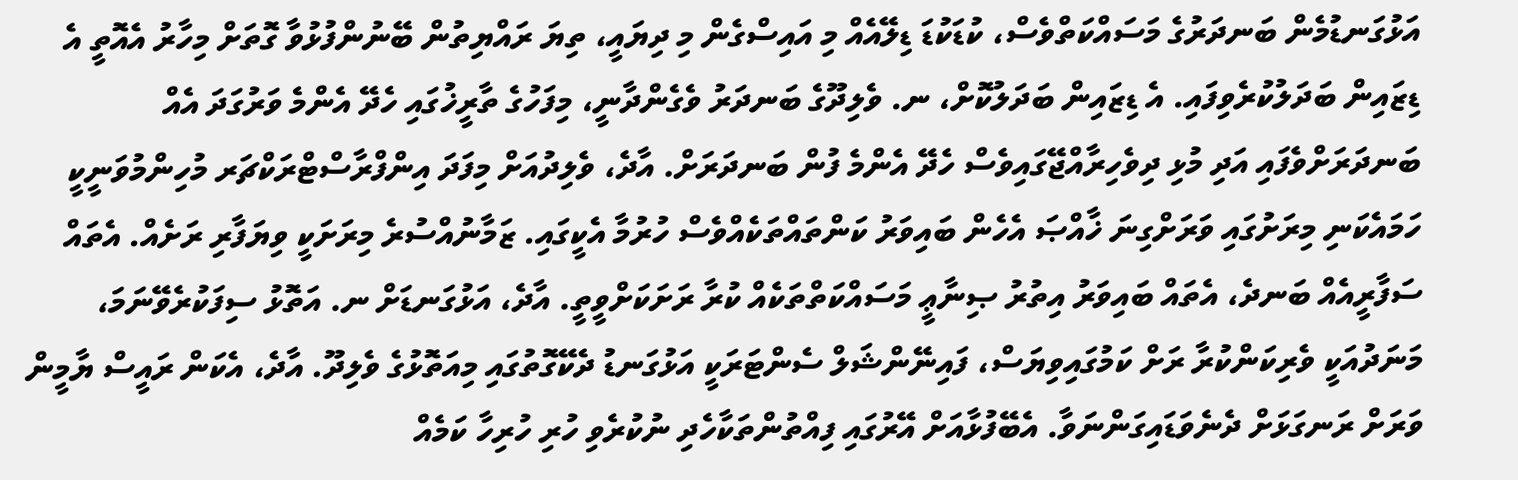އަޅުގަނޑުމެން ބަނދަރުގެ މަސައްކަތްވެސް، ކުޑަކުޑަ ޑިލޭއެއް މި އައިސްގެން މި ދިޔައީ، ތިޔަ ރައްޔިތުން ބޭނުންފުޅުވާ ގޮތަށް މިހާރު އެއޮތީ އެ ޑިޒައިން ބަދަލުކުރެވިފައި. އެ ޑިޒައިން ބަދަލުކޮށް، ނ. ވެލިދޫގެ ބަނދަރު ވެގެންދާނީ، މިފަހުގެ ތާރީޚުގައި ހެދޭ އެންމެ ވަރުގަދަ އެއް ބަނދަރަށްވެފައި އަދި މުޅި ދިވެހިރާއްޖޭގައިވެސް ހެދޭ އެންމެ ފުން ބަނދަރަށް. އާދެ، ވެލިދުއަށް މިފަދަ އިންފްރާސްޓްރަކްޗަރ މުހިންމުވަނީކީ ހަމައެކަނި މިރަށުގައި ވަރަށްގިނަ ޚާއްޞަ އެހެން ބައިވަރު ކަންތައްތަކެއްވެސް ހުރުމާ އެކީގައި. ޒަމާނުއްސުރެ މިރަށަކީ ވިޔަފާރި ރަށެއް. އެތައް ސަފާރީއެއް ބަނދެ، އެތައް ބައިވަރު އިތުރު ޞިނާޢީ މަސައްކަތްތަކެއް ކުރާ ރަށަކަށްވީތީ. އާދެ، އަޅުގަނޑަށް ނ. އަތޮޅު ސިފަކުރެވޭނަމަ، މަނަދުއަކީ ވެރިކަންކުރާ ރަށް ކަމުގައިވިޔަސް، ފައިނޭންޝަލް ސެންޓަރަކީ އަޅުގަނޑު ދެކޭގޮތުގައި މިއަތޮޅުގެ ވެލިދޫ. އާދެ، އެކަން ރައީސް ޔާމީން ވަރަށް ރަނގަޅަށް ދެނެވަޑައިގަންނަވާ. އެބޭފުޅާއަށް އޭރުގައި ފިއްތުންތަކާހެދި ނުކުރެވި ހުރި ހުރިހާ ކަމެއް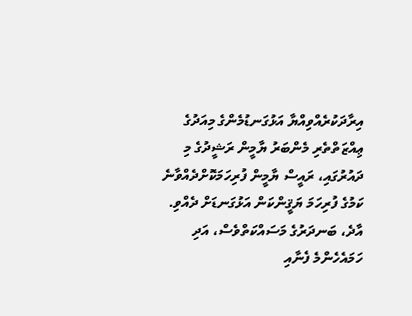އިރާދަކުރެއްވިއްޔާ އަޅުގަނޑުމެންގެ މިއަދުގެ ޢިއްޒަތްތެރި މެންބަރު ޔާމީން ރަޝީދުގެ މި ދައުރުގައި، ރައީސް ޔާމީން ފުރިހަމަކޮށްދެއްވާނެ ކަމުގެ ފުރިހަމަ ޔަޤީންކަން އަޅުގަނޑަށް ދެއްވި.
އާދެ، ބަނދަރުގެ މަސައްކަތްވެސް، އަދި ހަމައެހެންމެ ފެނާއި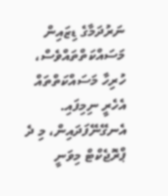ނަރުދަމާގެ ޑިޒައިން މަސައްކަތްތައްވެސް، ހުރިހާ މަސައްކަތްތައް އެހެރީ ނިމިފައި. އެނގޭނޭފަދައިން، މި ދެ ޕްރޮޖެކްޓް މިވަނީ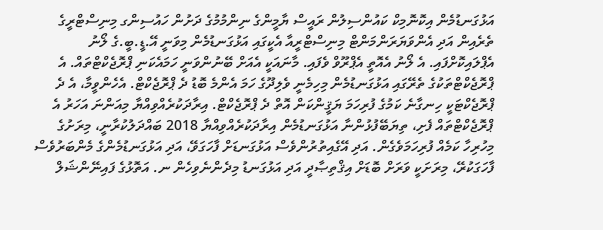އަޅުގަނޑުމެން އިކޮނޮމިކް ކައުންސިލުން ރައީސް ޔާމީންގެ ނިންމުމުގެ ދަށުން ހައުސިންގ މިނިސްޓްރީގެ ތެރެއިން އަދި އެންވަޔަރަންމަންޓް މިނިސްޓްރީއާ އެކީގައި އަޅުގަނޑުމެން މިވަނީ އޭ.ޑީ.ބީ.ގެ ލޯނު އެޕްލައިކޮށްފައި. އެ ލޯނު އެއޮތީ އެޕްރޫވް ވެފައި. މާނައަކީ އެއަށް ބޭނުންވަނީ ހަމައެކަނި ޕްރޮޖެކްޓްތައް. އެ ޕްރޮޖެކްޓްތަކުގެ ތެރޭގައި އަޅުގަނޑުމެން މިހިމެނީ ވެލިދޫގެ ހަމަ އެންމެ ބޮޑު ދެ ޕްރޮޖެކްޓް. އެހެންވީމާ، އެ ދެ ޕްރޮޖެކްޓަކީ ހިނގާނެ ކަމުގެ ފުރިހަމަ ޔަޤީންކަން އޮތް ދެ ޕްރޮޖެކްޓް. އިރާދަކުރެއްވިއްޔާ މިއަންނަ އަހަރު އެ ޕްރޮޖެކްޓްތައް ފެށި، ތިޔަބޭފުޅުންނާ އަޅުގަނޑުމެން އިރާދަކުރެއްވިއްޔާ 2018 ބައްދަލުކުރާނީ، މިރަށުގެ މިހުރިހާ ކަމެއް ފުރިހަމަވެގެން. އަދި އޭގެއިތުރުންވެސް އަޅުގަނޑަށް ފާހަގަވޭ، އަދި އަޅުގަނޑުމެންގެ މެންބަރުވެސް ފާހަގަކުރޭ، މިރަށަކީ ވަރަށް ބޮޑަށް އިޤްތިޞާދީ އަދި އަޅުގަނޑު މިދެންނެވިހެން ނ. އަތޮޅުގެ ފައިނޭންޝަލް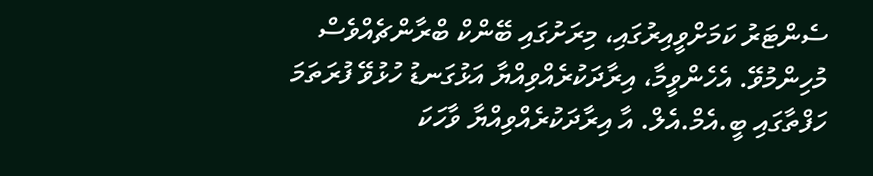ސެންޓަރު ކަމަށްވީއިރުގައި، މިރަށުގައި ބޭންކް ބްރާންޗެއްވެސް މުހިންމުވޭ. އެހެންވީމާ، އިރާދަކުރެއްވިއްޔާ އަޅުގަނޑު ހުޅުވޭ ފުރަތަމަ ހަފްތާގައި ބީ.އެމް.އެލް. އާ އިރާދަކުރެއްވިއްޔާ ވާހަކަ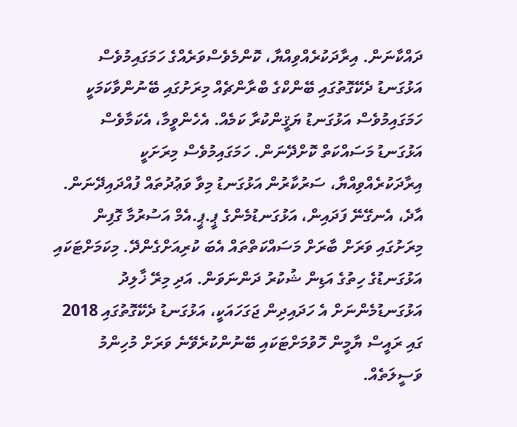ދައްކާނަން. އިރާދަކުރެއްވިއްޔާ، ކޮންމެވެސްވަރެއްގެ ހަމަގައިމުވެސް އަޅުގަނޑު ދެކޭގޮތުގައި ބޭންކްގެ ބްރާންޗެއް މިރަށުގައި ބޭނުންވާކަމަކީ ހަމަގައިމުވެސް އަޅުގަނޑު ޔަޤީންކުރާ ކަމެއް. އެހެންވީމާ، އެކަމާވެސް އަޅުގަނޑު މަސައްކަތް ކޮށްދޭނަން. ހަމަގައިމުވެސް މިރަށަކީ އިރާދަކުރެއްވިއްޔާ، ސަރުކާރުން އަޅުގަނޑު މިވާ ވަޢުދުތައް ފުއްދައިދޭނަން.
އާދެ، އެނގޭނޭ ފަދައިން، އަޅުގަނޑުމެންގެ ޕީ.ޕީ.އެމް އަސުރުމާ ގޮފިން މިރަށުގައި ވަރަށް ބާރަށް މަސައްކަތްތައް އެބަ ކުރިއަށްގެންދޭ. މިކަމަށްޓަކައި އަޅުގަނޑުގެ ހިތުގެ އަޑިން ޝުކުރު ދަންނަވަން. އަދި މިރޭ ޚާލިދު އަޅުގަނޑުމެންނަށް އެ ހަދައިދިން ޖަގަހައަކީ، އަޅުގަނޑު ދެކޭގޮތުގައި 2018 ގައި ރައީސް ޔާމީން ހޮވުމަށްޓަކައި ބޭނުންކުރެވޭނެ ވަރަށް މުހިންމު ވަސީލަތެއް.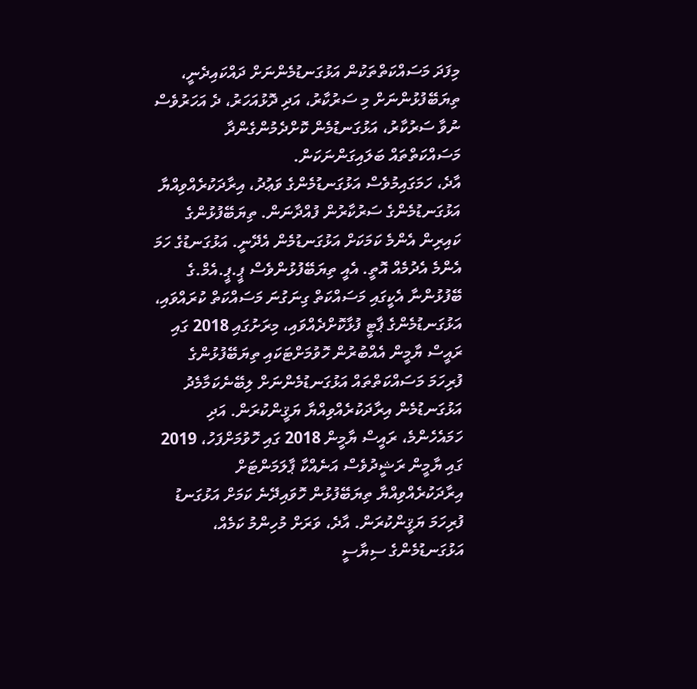މިފަދަ މަސައްކަތްތަކުން އަޅުގަނޑުމެންނަށް ދައްކައިދެނީ، ތިޔަބޭފުޅުންނަށް މި ސަރުކާރު، އަދި ދޮޅުއަހަރު، ދެ އަހަރުވެސް ނުވާ ސަރުކާރު، އަޅުގަނޑުމެން ކޮށްދެމުންގެންދާ މަސައްކަތްތައް ބަލައިގަންނަކަން.
އާދެ، ހަމަގައިމުވެސް އަޅުގަނޑުމެންގެ ވަޢުދު، އިރާދަކުރެއްވިއްޔާ އަޅުގަނޑުމެންގެ ސަރުކާރުން ފުއްދާނަން. ތިޔަބޭފުޅުންގެ ކައިރިން އެންމެ ކަމަކަށް އަޅުގަނޑުމެން އެދޭނީ. އަޅުގަނޑުގެ ހަމަ އެންމެ އެދުމެއް އޮތީ. އެއީ ތިޔަބޭފުޅުންވެސް ޕީ.ޕީ.އެމް.ގެ ބޭފުޅުންނާ އެކީގައި މަސައްކަތް ގިނަގުނަ މަސައްކަތް ކުރައްވައި، އަޅުގަނޑުމެންގެ ޕާޓީ ފުޅާކޮށްދެއްވައި، މިރަށުގައި 2018 ގައި ރައީސް ޔާމީން އެއްބުރުން ހޮވުމަށްޓަކައި ތިޔަބޭފުޅުންގެ ފުރިހަމަ މަސައްކަތްތައް އަޅުގަނޑުމެންނަށް ލިބޭނެކަމާމެދު އަޅުގަނޑުމެން އިރާދަކުރެއްވިއްޔާ ޔަޤީންކުރަން. އަދި ހަމައެހެންމެ، ރައީސް ޔާމީން 2018 ގައި ހޮވުމަށްފަހު، 2019 ގައި ޔާމީން ރަޝީދުވެސް އަނެއްކާ ޕާލަމަންޓަށް އިރާދަކުރެއްވިއްޔާ ތިޔަބޭފުޅުން ހޮވައިދޭނެ ކަމަށް އަޅުގަނޑު ފުރިހަމަ ޔަޤީންކުރަން. އާދެ، ވަރަށް މުހިންމު ކަމެއް، އަޅުގަނޑުމެންގެ ސިޔާސީ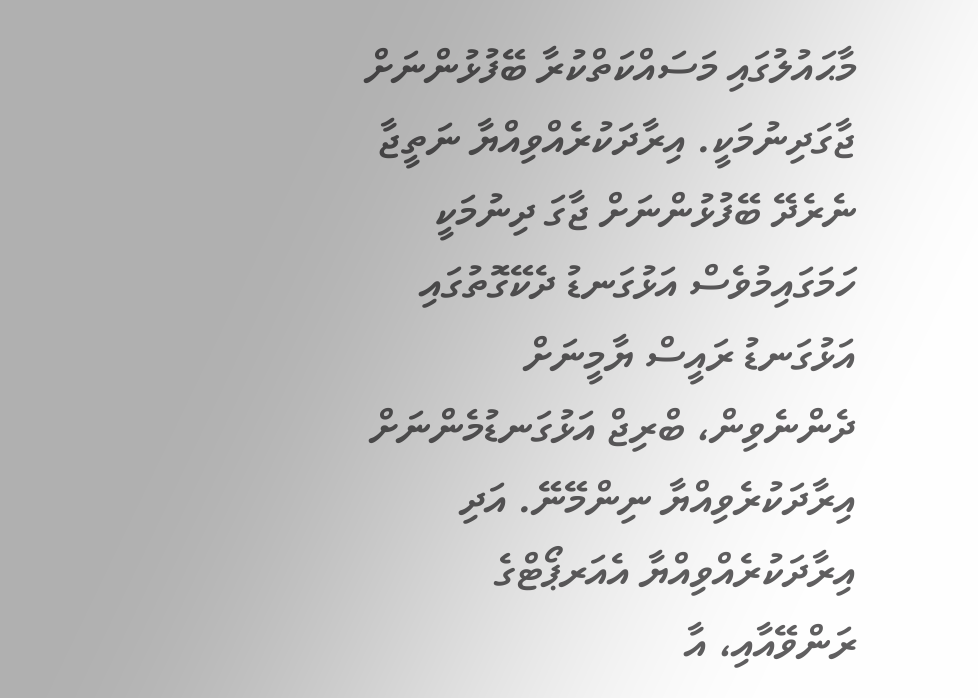މާޙައުލުގައި މަސައްކަތްކުރާ ބޭފުޅުންނަށް ޖާގަދިނުމަކީ. އިރާދަކުރެއްވިއްޔާ ނަތީޖާ ނެރެދޭ ބޭފުޅުންނަށް ޖާގަ ދިނުމަކީ ހަމަގައިމުވެސް އަޅުގަނޑު ދެކޭގޮތުގައި އަޅުގަނޑު ރައީސް ޔާމީނަށް ދެންނެވިން، ބްރިޖް އަޅުގަނޑުމެންނަށް އިރާދަކުރެވިއްޔާ ނިންމޭނޭ. އަދި އިރާދަކުރެއްވިއްޔާ އެއަރޕޯޓްގެ ރަންވޭއާއި، އާ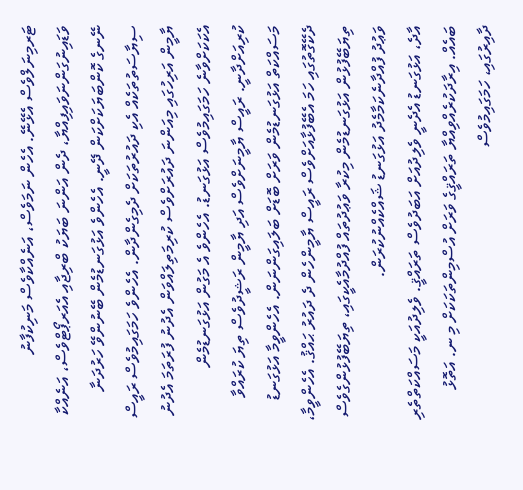ޓަރމިނަލްވެސް އެޅޭނޭ. އެހެން ނަމަވެސް، އަނެއްކާވެސް މަނިކުފާނު ވަޑައިނުގަންނަވައިފިއްޔާ، ދެން އަންނަ ބަޔަކު ބްރިޖާއި އެއަރޕޯޓްވެސް، އަނެއްކާ ނޭނގެ ކޮންބަޔަކަށްކަން ދޭނީ. އެހެންވެ އަޅުގަނޑުމެން ބޭނުންވޭ ހަރުދަނާ ސިޔާސަތުތަކެއް އެކި ދައުރުތަކަށް ދެމިގެންދާން. އެހެންވެ ހަމަގައިމުވެސް ރައީސް ޔާމީން އަރިހުގައި މިއަންނަ ދައުރަށްވެސް ކުރިމަތިލައްވަން އެދުނު ފުރަތަމަ އެދުނު އެކަކަށްވާނެ ހަމަގައިމުވެސް އަޅުގަނޑު. އެހެންވެ އެ މަގުން އަޅުގަނޑުމެން ކުރިއަށްދާނީ. ރައީސް ޔާމީނަށްވެސް އަދި ޔާމީން ރަޝީދުވެސް ތިޔަ ކުރައްވާ މަސައްކަތް އަޅުގަނޑުމެން ވަރަށް ބޮޑަށް ބަލައިގަންނަން. އެހެންވީމާ އަޅުގަނޑު ދެކޭގޮތުގައި ހަމަ އެބޭފުޅާއަށްވެސް ރައީސް ޔާމީންހެން ދެ ދައުރު ޙައްޤު. އެހެންވީމާ، ތިޔަބޭފުޅުން އަޅުގަނޑުމެން މިކުރާ ވަޢުދުތައް ފުއްދުމާއެކީގައި، ތިޔަބޭފުޅުންގެވެސް ވަޢުދު ފުއްދާނެކަމާމެދު އަޅުގަނޑު ޝައްކެއްނުކުރަން.
އާދެ، އަޅުގަނޑު އެދެނީ ވެލިދުއަށް އަބަދުވެސް ތަރައްޤީ. ވެލިދުއަކީ މަސައްކަތްތެރި ބައެއް. އިރާދަކުރެއްވިއްޔާ ތަރައްޤީގެ ވަރަށް އުސްމިންތަކަކަށް މި ނ. އަތޮޅު ދާއިރުގައި، ހަމަގައިމުވެސް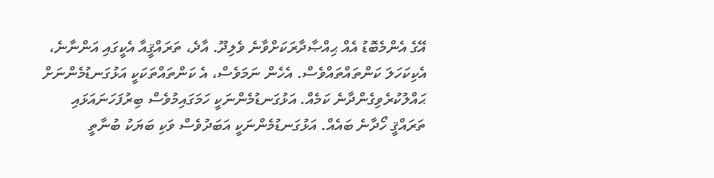އޭގެ އެންމެބޮޑު އެއް ޙިއްޞާދާރަކަށްވާނެ ވެލިދޫ. އާދެ، ތަރައްޤީއާ އެކީގައި އަންނާނެ، އެކިކަހަލަ ކަންތައްތައްވެސް. އެހެން ނަމަވެސް، އެ ކަންތައްތަކަކީ އަޅުގަނޑުމެންނަށް ޙައްލުކުރެވިގެންދާނެ ކަމެއް. އަޅުގަނޑުމެންނަކީ ހަމަގައިމުވެސް ބިރުފަހަނައަޅައި ތަރައްޤީ ހޯދާނެ ބައެއް. އަޅުގަނޑުމެންނަކީ އަބަދުވެސް ވަކި ބަޔަކު ބުނާތީ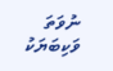ނުވަތަ ވަކިބަޔަކު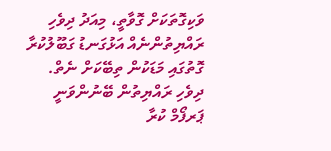ވަކިގޮތަކަށް ގޮވާތީ، މިއަދު ދިވެހި ރައްޔިތުންނެއް އަޅުގަނޑު ގަބޫލުކުރާ ގޮތުގައި މަޑަކުން ތިބޭކަށް ނެތް. ދިވެހި ރައްޔިތުން ބޭނުންވަނީ ޕަރފޯމް ކުރާ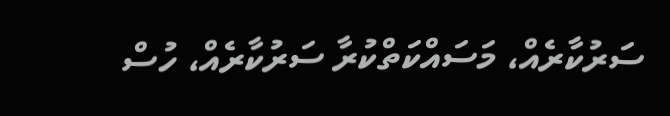ސަރުކާރެއް، މަސައްކަތްކުރާ ސަރުކާރެއް، ހުސް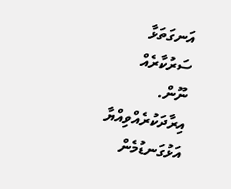އަނގަތަޅާ ސަރުކާރެއް ނޫން. އިރާދަކުރެއްވިއްޔާ އަޅުގަނޑުމެން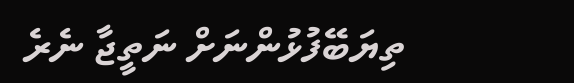ތިޔަބޭފުޅުންނަށް ނަތީޖާ ނެރެ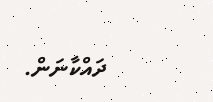ދައްކާނަން.